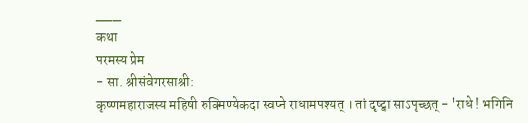___
कथा
परमस्य प्रेम
- सा. श्रीसंवेगरसाश्री:
कृष्णमहाराजस्य महिषी रुक्मिण्येकदा स्वप्ने राधामपश्यत् । तां दृष्ट्वा साऽपृच्छत् - 'राधे ! भगिनि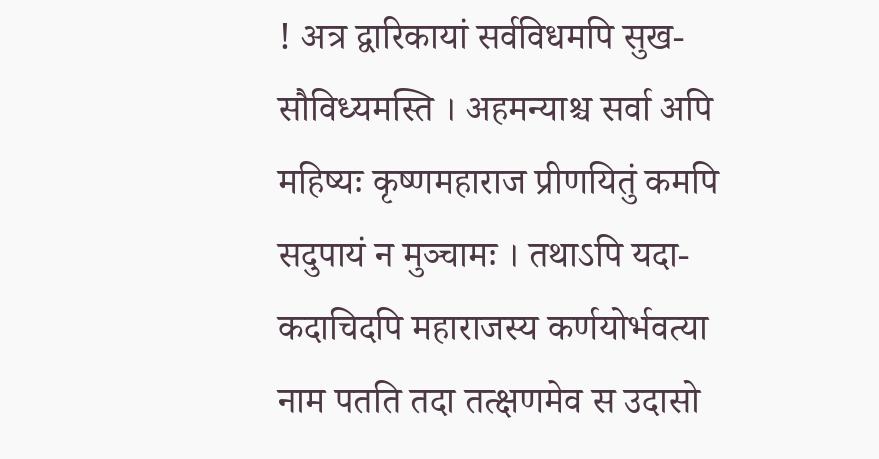! अत्र द्वारिकायां सर्वविधमपि सुख-सौविध्यमस्ति । अहमन्याश्च सर्वा अपि महिष्यः कृष्णमहाराज प्रीणयितुं कमपि सदुपायं न मुञ्चामः । तथाऽपि यदा-कदाचिदपि महाराजस्य कर्णयोर्भवत्या नाम पतति तदा तत्क्षणमेव स उदासो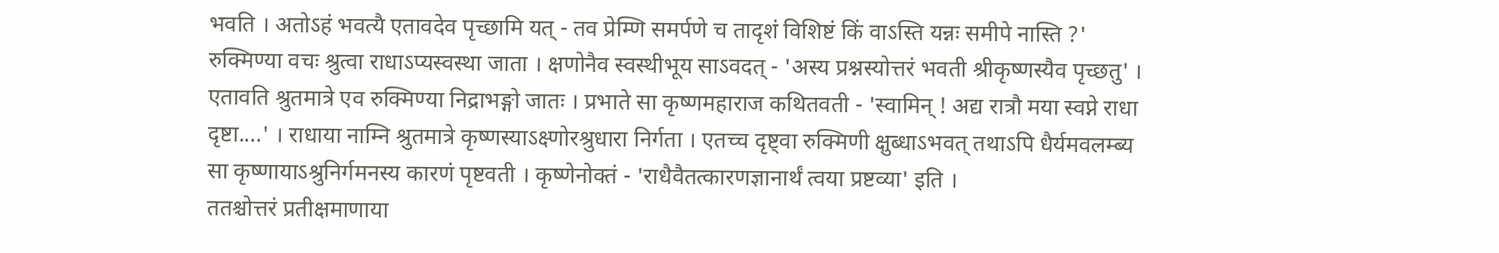भवति । अतोऽहं भवत्यै एतावदेव पृच्छामि यत् - तव प्रेम्णि समर्पणे च तादृशं विशिष्टं किं वाऽस्ति यन्नः समीपे नास्ति ?'
रुक्मिण्या वचः श्रुत्वा राधाऽप्यस्वस्था जाता । क्षणोनैव स्वस्थीभूय साऽवदत् - 'अस्य प्रश्नस्योत्तरं भवती श्रीकृष्णस्यैव पृच्छतु' । एतावति श्रुतमात्रे एव रुक्मिण्या निद्राभङ्गो जातः । प्रभाते सा कृष्णमहाराज कथितवती - 'स्वामिन् ! अद्य रात्रौ मया स्वप्ने राधा दृष्टा....' । राधाया नाम्नि श्रुतमात्रे कृष्णस्याऽक्ष्णोरश्रुधारा निर्गता । एतच्च दृष्ट्वा रुक्मिणी क्षुब्धाऽभवत् तथाऽपि धैर्यमवलम्ब्य सा कृष्णायाऽश्रुनिर्गमनस्य कारणं पृष्टवती । कृष्णेनोक्तं - 'राधैवैतत्कारणज्ञानार्थं त्वया प्रष्टव्या' इति ।
ततश्चोत्तरं प्रतीक्षमाणाया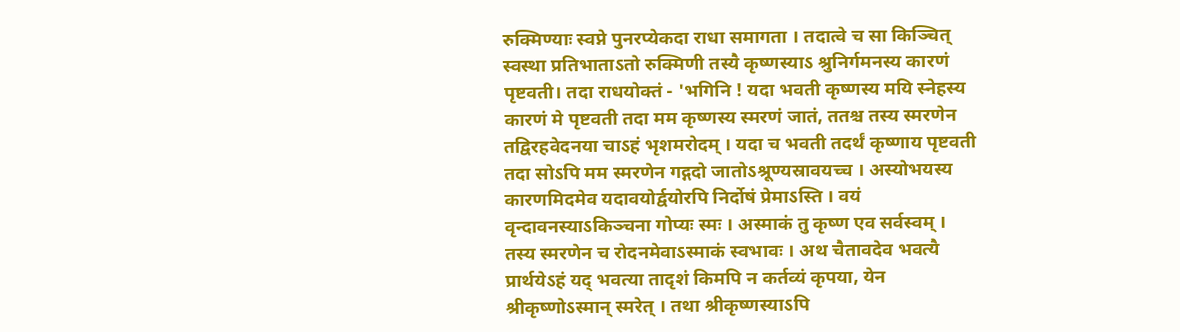रुक्मिण्याः स्वप्ने पुनरप्येकदा राधा समागता । तदात्वे च सा किञ्चित् स्वस्था प्रतिभाताऽतो रुक्मिणी तस्यै कृष्णस्याऽ श्रुनिर्गमनस्य कारणं पृष्टवती। तदा राधयोक्तं - 'भगिनि ! यदा भवती कृष्णस्य मयि स्नेहस्य कारणं मे पृष्टवती तदा मम कृष्णस्य स्मरणं जातं, ततश्च तस्य स्मरणेन तद्विरहवेदनया चाऽहं भृशमरोदम् । यदा च भवती तदर्थं कृष्णाय पृष्टवती तदा सोऽपि मम स्मरणेन गद्गदो जातोऽश्रूण्यस्रावयच्च । अस्योभयस्य कारणमिदमेव यदावयोर्द्वयोरपि निर्दोषं प्रेमाऽस्ति । वयं वृन्दावनस्याऽकिञ्चना गोप्यः स्मः । अस्माकं तु कृष्ण एव सर्वस्वम् । तस्य स्मरणेन च रोदनमेवाऽस्माकं स्वभावः । अथ चैतावदेव भवत्यै प्रार्थयेऽहं यद् भवत्या तादृशं किमपि न कर्तव्यं कृपया, येन श्रीकृष्णोऽस्मान् स्मरेत् । तथा श्रीकृष्णस्याऽपि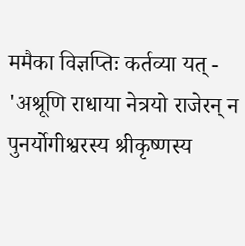ममैका विज्ञप्तिः कर्तव्या यत् - 'अश्रूणि राधाया नेत्रयो राजेरन् न पुनर्योगीश्वरस्य श्रीकृष्णस्य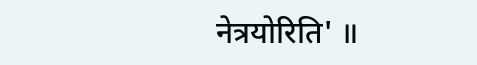नेत्रयोरिति' ॥